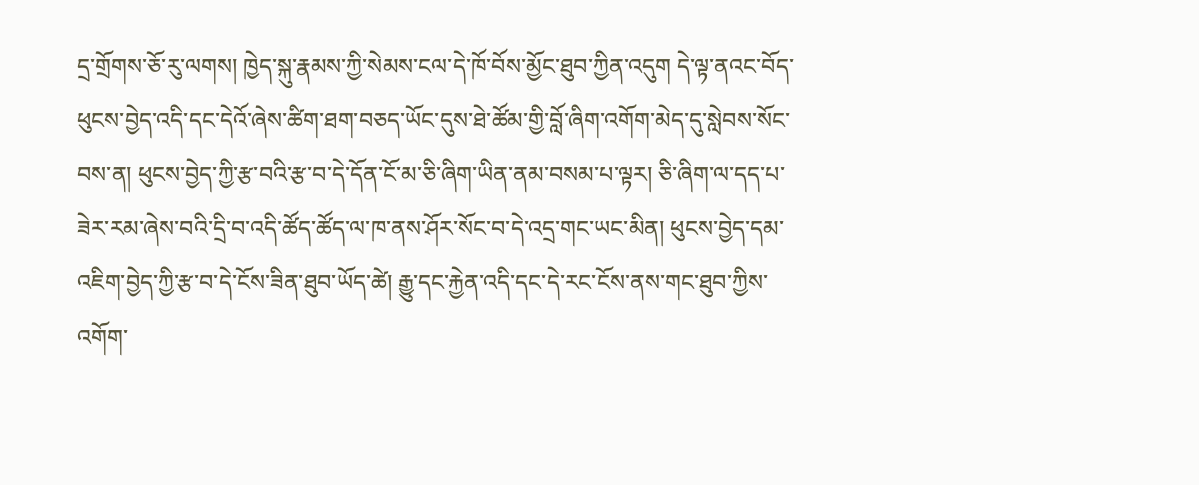དྲ་གྲོགས་ཅོ་རུ་ལགས། ཁྱེད་སྐུ་རྣམས་ཀྱི་སེམས་ངལ་དེ་ཁོ་བོས་མྱོང་ཐུབ་ཀྱིན་འདུག དེ་ལྟ་ནའང་བོད་ཕུངས་བྱེད་འདི་དང་དེའོ་ཞེས་ཚིག་ཐག་བཅད་ཡོང་དུས་ཐེ་ཚོམ་གྱི་བློ་ཞིག་འགོག་མེད་དུ་སླེབས་སོང་བས་ན། ཕུངས་བྱེད་ཀྱི་རྩ་བའི་རྩ་བ་དེ་དོན་ངོ་མ་ཅི་ཞིག་ཡིན་ནམ་བསམ་པ་ལྟར། ཅི་ཞིག་ལ་དད་པ་ཟེར་རམ་ཞེས་བའི་དྲི་བ་འདི་ཚོད་ཚོད་ལ་ཁ་ནས་ཤོར་སོང་བ་དེ་འདྲ་གང་ཡང་མིན། ཕུངས་བྱེད་དམ་འཇིག་བྱེད་ཀྱི་རྩ་བ་དེ་ངོས་ཟིན་ཐུབ་ཡོད་ཚེ། རྒྱུ་དང་རྐྱེན་འདི་དང་དེ་རང་ངོས་ནས་གང་ཐུབ་ཀྱིས་འགོག་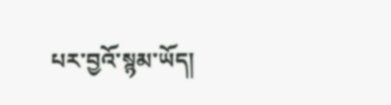པར་བྱའོ་སྙམ་ཡོད།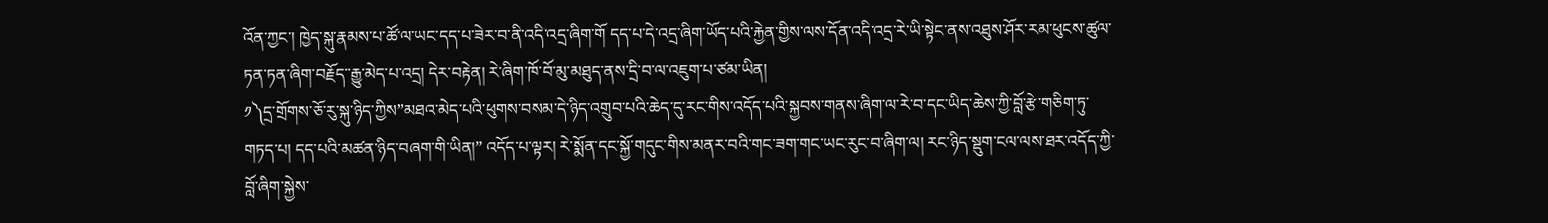འོན་ཀྱང་། ཁྱེད་སྐུ་རྣམས་པ་ཚོ་ལ་ཡང་དད་པ་ཟེར་བ་ནི་འདི་འདྲ་ཞིག་གོ དད་པ་དེ་འདྲ་ཞིག་ཡོད་པའི་རྐྱེན་གྱིས་ལས་དོན་འདི་འདྲ་རེ་ཡི་སྟེང་ནས་འཐུས་ཤོར་རམ་ཕུངས་ཚུལ་ཏན་ཏན་ཞིག་བརྗོད་་རྒྱུ་མེད་པ་འདྲ། དེར་བརྟེན། རེ་ཞིག་ཁོ་བོ་མུ་མཐུད་ནས་དྲི་བ་ལ་འཇུག་པ་ཙམ་ཡིན།
༡༽དྲ་གྲོགས་ཅོ་རུ་སྐུ་ཉིད་ཀྱིས”མཐའ་མེད་པའི་ཕུགས་བསམ་དེ་ཉིད་འགྲུབ་པའི་ཆེད་དུ་རང་གིས་འདོད་པའི་སྐྱབས་གནས་ཞིག་ལ་རེ་བ་དང་ཡིད་ཆེས་ཀྱི་བློ་རྩེ་གཅིག་ཏུ་གཏད་པ། དད་པའི་མཚན་ཉིད་བཞག་གི་ཡིན།” འདོད་པ་ལྟར། རེ་སྨོན་དང་སྐྱོ་གདུང་གིས་མནར་བའི་གང་ཟག་གང་ཡང་རུང་བ་ཞིག་ལ། རང་ཉིད་སྡུག་ངལ་ལས་ཐར་འདོད་ཀྱི་བློ་ཞིག་སྐྱེས་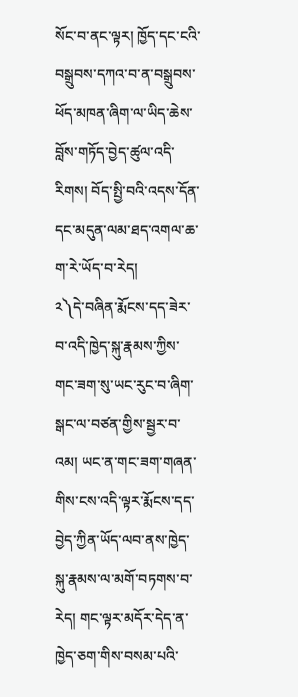སོང་བ་ནང་ལྟར། ཁྱོད་དང་ངའི་བསྒྲུབས་དཀའ་བ་ན་བསྒྲུབས་ཕོད་མཁན་ཞིག་ལ་ཡིད་ཆེས་བློས་གཏོད་བྱེད་ཚུལ་འདི་རིགས། བོད་སྤྱི་བའི་འདས་དོན་དང་མདུན་ལམ་ཐད་འགལ་ཆ་ག་རེ་ཡོད་བ་རེད།
༢༽དེ་བཞིན་རྨོངས་དད་ཟེར་བ་འདི་ཁྱེད་སྐུ་རྣམས་ཀྱིས་གང་ཟག་སུ་ཡང་རུང་བ་ཞིག་སྒང་ལ་བཙན་གྱིས་སྦྱར་བ་འམ། ཡང་ན་གང་ཟག་གཞན་གིས་ངས་འདི་ལྟར་རྨོངས་དད་བྱེད་ཀྱིན་ཡོད་ལབ་ནས་ཁྱེད་སྐུ་རྣམས་ལ་མགོ་བཏགས་བ་རེད། གང་ལྟར་མདོར་དེད་ན་ཁྱེད་ཅག་གིས་བསམ་པའི་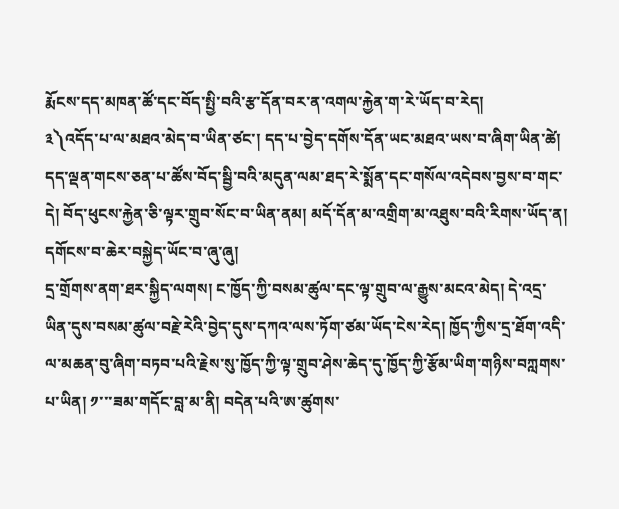རྨོངས་དད་མཁན་ཚོ་དང་བོད་སྤྱི་བའི་རྩ་དོན་བར་ན་འགལ་རྐྱེན་ག་རེ་ཡོད་བ་རེད།
༣༽འདོད་པ་ལ་མཐའ་མེད་བ་ཡིན་ཙང་། དད་པ་བྱེད་དགོས་དོན་ཡང་མཐའ་ཡས་བ་ཞིག་ཡིན་ཚེ། དད་ལྡན་གངས་ཅན་པ་ཚོས་བོད་སྦྱི་བའི་མདུན་ལམ་ཐད་རེ་སྨོན་དང་གསོལ་འདེབས་བྱས་བ་གང་དེ། བོད་ཕུངས་རྐྱེན་ཅི་ལྟར་གྲུབ་སོང་བ་ཡིན་ནམ། མདོ་དོན་མ་འགྲིག་མ་འཐུས་བའི་རིགས་ཡོད་ན། དགོངས་བ་ཆེར་བསྐྱེད་ཡོང་བ་ཞུ་ཞུ།
དྲ་གྲོགས་ནག་ཐར་སྐྱིད་ལགས། ང་ཁྱོད་ཀྱི་བསམ་ཚུལ་དང་ལྟ་གྲུབ་ལ་རྒྱུས་མངའ་མེད། དེ་འདྲ་ཡིན་དུས་བསམ་ཚུལ་བརྗེ་རེའི་བྱེད་དུས་དཀའ་ལས་ཏོག་ཙམ་ཡོད་ངེས་རེད། ཁྱོད་ཀྱིས་དྲ་ཐོག་འདི་ལ་མཆན་བུ་ཞིག་བཏབ་པའི་རྗེས་སུ་ཁྱོད་ཀྱི་ལྟ་གྲུབ་ཤེས་ཆེད་དུ་ཁྱོད་ཀྱི་རྩོམ་ཡིག་གཉིས་བཀླགས་པ་ཡིན། ༡་་་ཟམ་གདོང་བླ་མ་ནི། བདེན་པའི་ཨ་ཚུགས་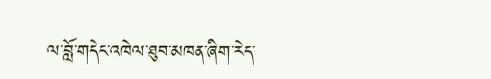ལ་བློ་གདེང་འཁེལ་ཐུབ་མཁན་ཞིག་རེད་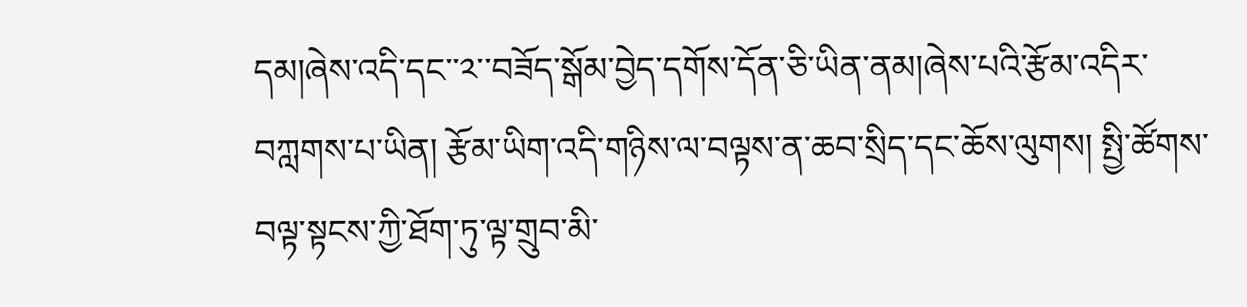དམ།ཞེས་འདི་དང་་༢་་བཟོད་སྒོམ་བྱེད་དགོས་དོན་ཅི་ཡིན་ནམ།ཞེས་པའི་རྩོམ་འདིར་བཀླགས་པ་ཡིན། རྩོམ་ཡིག་འདི་གཉིས་ལ་བལྟས་ན་ཆབ་སྲིད་དང་ཆོས་ལུགས། སྤྱི་ཚོགས་བལྟ་སྟངས་ཀྱི་ཐོག་ཏུ་ལྟ་གྲུབ་མི་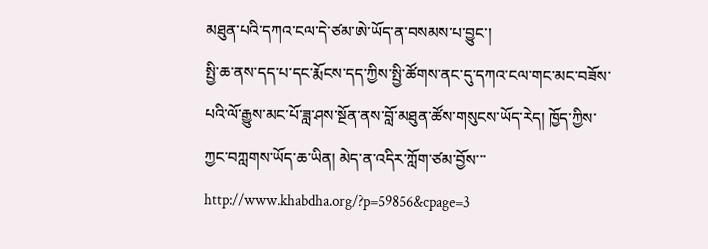མཐུན་པའི་དཀའ་ངལ་དེ་ཙམ་ཨེ་ཡོད་ན་བསམས་པ་བྱུང་།
སྤྱི་ཆ་ནས་དད་པ་དང་རྨོངས་དད་ཀྱིས་སྤྱི་ཚོགས་ནང་དུ་དཀའ་ངལ་གང་མང་བཟོས་པའི་ལོ་རྒྱུས་མང་པོ་ཟླ་ཤས་སྔོན་ནས་བློ་མཐུན་ཚོས་གསུངས་ཡོད་རེད། ཁྱོད་ཀྱིས་ཀྱང་བཀླགས་ཡོད་ཆ་ཡིན། མེད་ན་འདིར་ཀློག་ཙམ་བྱོས་་་http://www.khabdha.org/?p=59856&cpage=3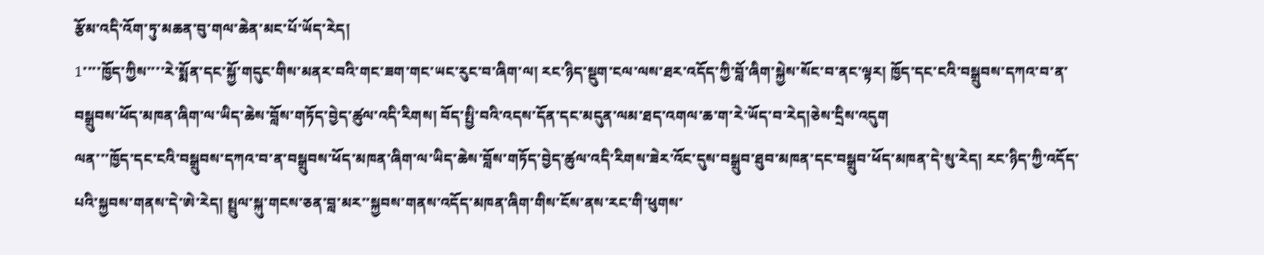རྩོམ་འདི་འོག་ཏུ་མཆན་བུ་གལ་ཆེན་མང་པོ་ཡོད་རེད།
1་་་་ཁྱོད་ཀྱིས་་་་རེ་སྨོན་དང་སྐྱོ་གདུང་གིས་མནར་བའི་གང་ཟག་གང་ཡང་རུང་བ་ཞིག་ལ། རང་ཉིད་སྡུག་ངལ་ལས་ཐར་འདོད་ཀྱི་བློ་ཞིག་སྐྱེས་སོང་བ་ནང་ལྟར། ཁྱོད་དང་ངའི་བསྒྲུབས་དཀའ་བ་ན་བསྒྲུབས་ཕོད་མཁན་ཞིག་ལ་ཡིད་ཆེས་བློས་གཏོད་བྱེད་ཚུལ་འདི་རིགས། བོད་སྤྱི་བའི་འདས་དོན་དང་མདུན་ལམ་ཐད་འགལ་ཆ་ག་རེ་ཡོད་བ་རེད།ཅེས་དྲིས་འདུག
ལན་་་ཁྱོད་དང་ངའི་བསྒྲུབས་དཀའ་བ་ན་བསྒྲུབས་ཕོད་མཁན་ཞིག་ལ་ཡིད་ཆེས་བློས་གཏོད་བྱེད་ཚུལ་འདི་རིགས་ཟེར་འོང་དུས་བསྒྲུབ་ཐུབ་མཁན་དང་བསྒྲུབ་ཕོད་མཁན་དེ་སུ་རེད། རང་ཉིད་ཀྱི་འདོད་པའི་སྐྱབས་གནས་དེ་ཨེ་རེད། སྤྲུལ་སྐུ་གངས་ཅན་བླ་མར་་སྐྱབས་གནས་འདོད་མཁན་ཞིག་གིས་ངོས་ནས་རང་གི་ཕུགས་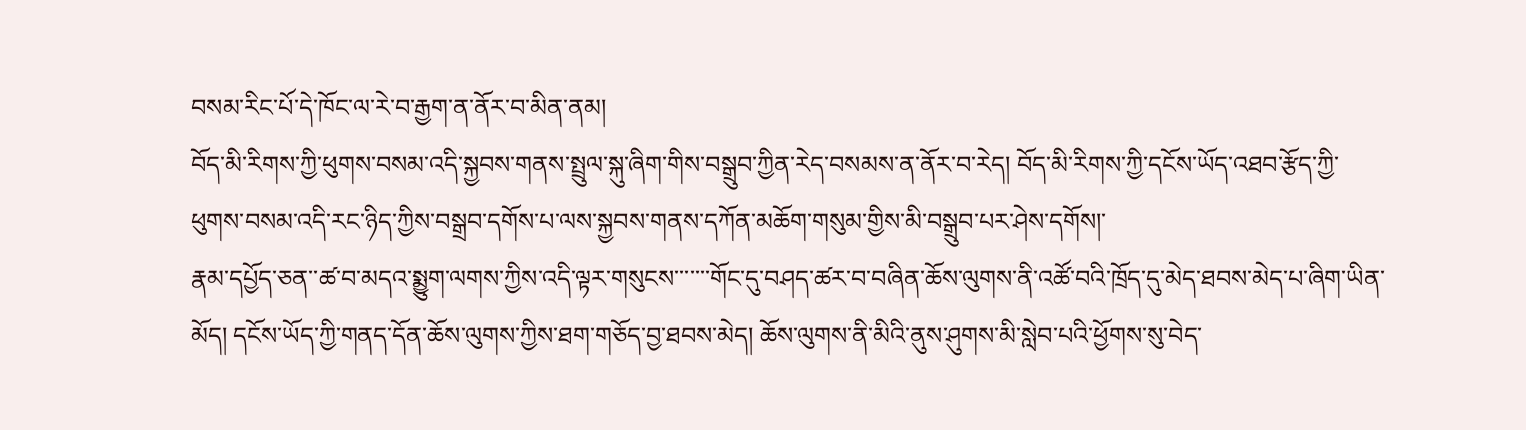བསམ་རིང་པོ་དེ་ཁོང་ལ་རེ་བ་རྒྱག་ན་ནོར་བ་མིན་ནམ།
བོད་མི་རིགས་ཀྱི་ཕུགས་བསམ་འདི་སྐྱབས་གནས་སྤྲུལ་སྐུ་ཞིག་གིས་བསྒྲུབ་ཀྱིན་རེད་བསམས་ན་ནོར་བ་རེད། བོད་མི་རིགས་ཀྱི་དངོས་ཡོད་འཐབ་རྩོད་ཀྱི་ཕུགས་བསམ་འདི་རང་ཉིད་ཀྱིས་བསྒྲབ་དགོས་པ་ལས་སྐྱབས་གནས་དཀོན་མཆོག་གསུམ་གྱིས་མི་བསྒྲུབ་པར་ཤེས་དགོས།་
རྣམ་དཔྱོད་ཅན་་ཚ་བ་མདའ་སྨྱུག་ལགས་ཀྱིས་འདི་ལྟར་གསུངས་་་་་་་གོང་དུ་བཤད་ཚར་བ་བཞིན་ཆོས་ལུགས་ནི་འཚོ་བའི་ཁྲོད་དུ་མེད་ཐབས་མེད་པ་ཞིག་ཡིན་ མོད། དངོས་ཡོད་ཀྱི་གནད་དོན་ཆོས་ལུགས་ཀྱིས་ཐག་གཅོད་བྱ་ཐབས་མེད། ཆོས་ལུགས་ནི་མིའི་ནུས་ཤུགས་མི་སླེབ་པའི་ཕྱོགས་སུ་བེད་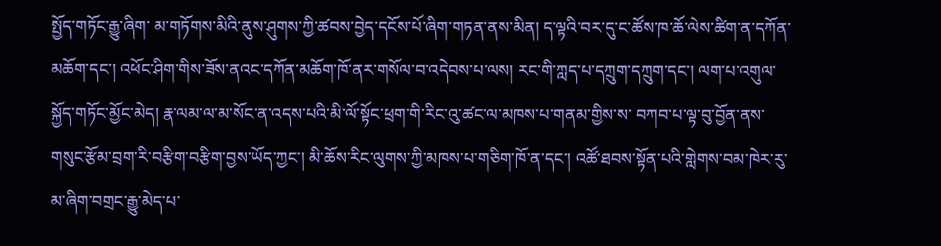སྤྱོད་གཏོང་རྒྱུ་ཞིག་ མ་གཏོགས་མིའི་ནུས་ཤུགས་ཀྱི་ཚབས་བྱེད་དངོས་པོ་ཞིག་གཏན་ནས་མིན། ད་ལྟའི་བར་དུ་ང་ཚོས་ཁ་ཆོ་ལེས་ཚིག་ན་དཀོན་མཆོག་དང་། འཕོང་ཤིག་གིས་ཟོས་ནའང་དཀོན་མཆོག་ཁོ་ནར་གསོལ་བ་འདེབས་པ་ལས། རང་གི་ཀླད་པ་དཀྲུག་དཀྲུག་དང་། ལག་པ་འགུལ་སྐྱོད་གཏོང་མྱོང་མེད། རྣ་ལམ་ལ་མ་སོང་ན་འདས་པའི་མི་ལོ་སྟོང་ཕྲག་གི་རིང་འུ་ཚང་ལ་མཁས་པ་གནམ་གྱིས་ས་ བཀབ་པ་ལྟ་བུ་བྱོན་ནས་གསུང་རྩོམ་བྲག་རི་བརྩིག་བརྩིག་བྱས་ཡོད་ཀྱང་། མི་ཆོས་རིང་ལུགས་ཀྱི་མཁས་པ་གཅིག་ཁོ་ན་དང་། འཚོ་ཐབས་སྟོན་པའི་གླེགས་བམ་ཁེར་རུ་མ་ཞིག་བགྲང་རྒྱུ་མེད་པ་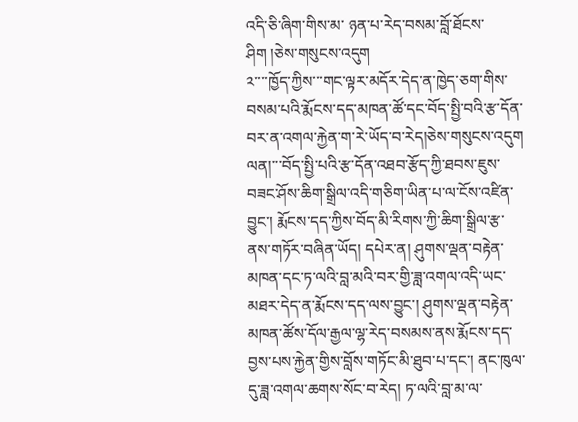འདི་ཅི་ཞིག་གིས་མ་ ཉན་པ་རེད་བསམ་བློ་ཐོངས་ཤིག །ཅེས་གསུངས་འདུག
༢་་་་ཁྱོད་ཀྱིས་་་གང་ལྟར་མདོར་དེད་ན་ཁྱེད་ཅག་གིས་བསམ་པའི་རྨོངས་དད་མཁན་ཚོ་དང་བོད་སྤྱི་བའི་རྩ་དོན་བར་ན་འགལ་རྐྱེན་ག་རེ་ཡོད་བ་རེད།ཅེས་གསུངས་འདུག
ལན།་་་བོད་སྤྱི་པའི་རྩ་དོན་འཐབ་རྩོད་ཀྱི་ཐབས་ཇུས་བཟང་ཤོས་ཆིག་སྒྲིལ་འདི་གཅིག་ཡིན་པ་ལ་ངོས་འཛིན་བྱུང་། རྨོངས་དད་ཀྱིས་བོད་མི་རིགས་ཀྱི་ཆིག་སྒྲིལ་རྩ་ནས་གཏོར་བཞིན་ཡོད། དཔེར་ན། ཤུགས་ལྡན་བརྟེན་མཁན་དང་ཏ་ལའི་བླ་མའི་བར་གྱི་ཟླ་འགལ་འདི་ཡང་མཐར་དེད་ན་རྨོངས་དད་ལས་བྱུང་། ཤུགས་ལྡན་བརྟེན་མཁན་ཚོས་དོལ་རྒྱལ་ལྷ་རེད་བསམས་ནས་རྨོངས་དད་བྱས་པས་རྐྱེན་གྱིས་བློས་གཏོང་མི་ཐུབ་པ་དང་། ནང་ཁུལ་དུ་ཟླ་འགལ་ཆགས་སོང་བ་རེད། ཏ་ལའི་བླ་མ་ལ་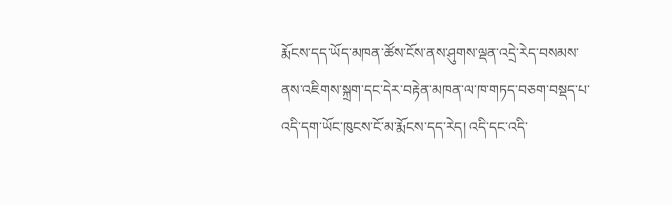རྨོངས་དད་ཡོད་མཁན་ཚོས་ངོས་ནས་ཤུགས་ལྡན་འདྲེ་རེད་བསམས་ནས་འཇིགས་སྐྲག་དང་དེར་བརྟེན་མཁན་ལ་ཁ་གཏད་བཅག་བསྡད་པ་འདི་དག་ཡོང་ཁུངས་ངོ་མ་རྨོངས་དད་རེད། འདི་དང་འདི་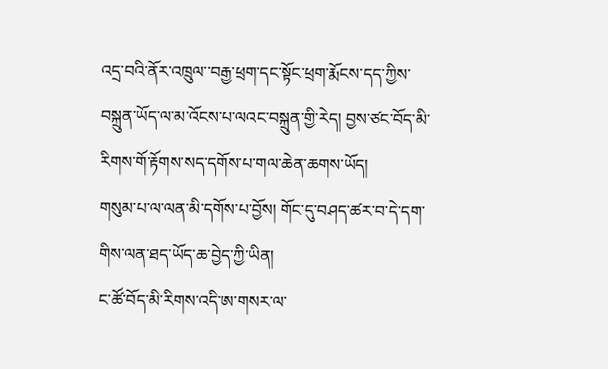འདྲ་བའི་ནོར་འཁྲུལ་་བརྒྱ་ཕྲག་དང་སྟོང་ཕྲག་རྨོངས་དད་ཀྱིས་བསྐྲུན་ཡོད་ལ་མ་འོངས་པ་ལའང་བསྐྲུན་གྱི་རེད། བྱས་ཙང་བོད་མི་རིགས་གོ་རྟོགས་སད་དགོས་པ་གལ་ཆེན་ཆགས་ཡོད།
གསུམ་པ་ལ་ལན་མི་དགོས་པ་བྱོས། གོང་དུ་བཤད་ཚར་བ་དེ་དག་གིས་ལན་ཐད་ཡོད་ཆ་བྱེད་ཀྱི་ཡིན།
ང་ཚོ་བོད་མི་རིགས་འདི་ཨ་གསར་ལ་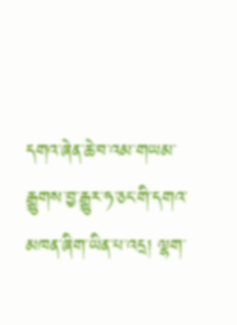དགའ་ཞེན་ཆེ་བ་འམ་གཡམ་རྒྱུགས་བྱ་རྒྱུར་ཧ་ཅང་གི་དགའ་མཁན་ཞིག་ཡིན་པ་འདྲ། ལྷག་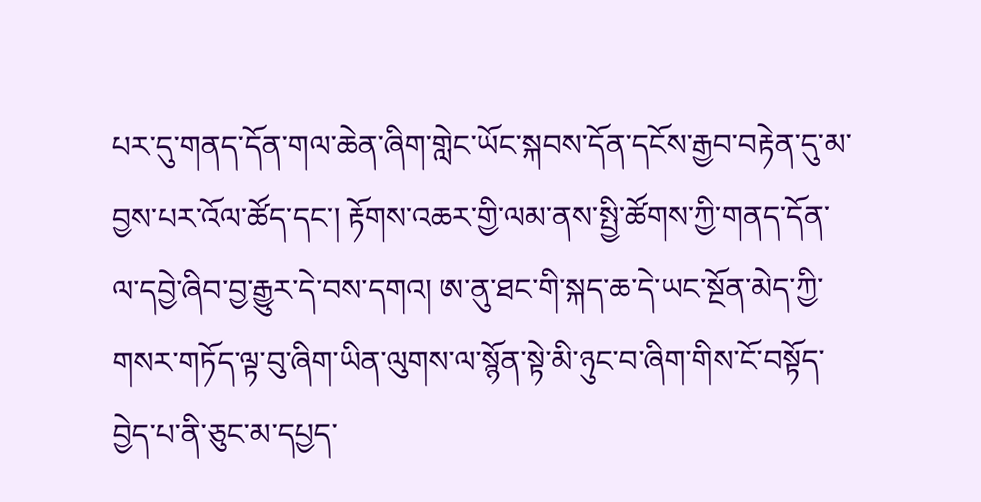པར་དུ་གནད་དོན་གལ་ཆེན་ཞིག་གླེང་ཡོང་སྐབས་དོན་དངོས་རྒྱབ་བརྟེན་དུ་མ་བྱས་པར་འོལ་ཚོད་དང་། རྟོགས་འཆར་གྱི་ལམ་ནས་སྤྱི་ཚོགས་ཀྱི་གནད་དོན་ལ་དབྱེ་ཞིབ་བྱ་རྒྱུར་དེ་བས་དགའ། ཨ་ནུ་ཐང་གི་སྐད་ཆ་དེ་ཡང་སྔོན་མེད་ཀྱི་གསར་གཏོད་ལྟ་བུ་ཞིག་ཡིན་ལུགས་ལ་སྙོན་སྟེ་མི་ཉུང་བ་ཞིག་གིས་ངོ་བསྟོད་བྱེད་པ་ནི་ཅུང་མ་དཔྱད་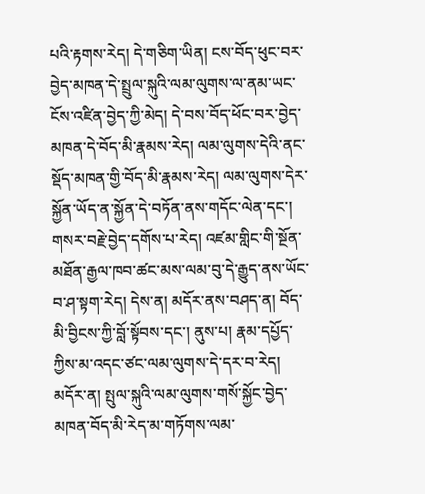པའི་རྟགས་རེད། དེ་གཅིག་ཡིན། ངས་བོད་ཕུང་བར་བྱེད་མཁན་དེ་སྤྲུལ་སྐུའི་ལམ་ལུགས་ལ་ནམ་ཡང་ངོས་འཛིན་བྱེད་ཀྱི་མེད། དེ་བས་བོད་ཕོང་བར་བྱེད་མཁན་དེ་བོད་མི་རྣམས་རེད། ལམ་ལུགས་དེའི་ནང་སྡོད་མཁན་གྱི་བོད་མི་རྣམས་རེད། ལམ་ལུགས་དེར་སྐྱོན་ཡོད་ན་སྐྱོན་དེ་བཏོན་ནས་གདོང་ལེན་དང་། གསར་བརྗེ་བྱེད་དགོས་པ་རེད། འཛམ་གླིང་གི་སྔོན་མཐོན་རྒྱལ་ཁབ་ཚང་མས་ལམ་བུ་དེ་རྒྱུད་ནས་ཡོང་བ་ཤ་སྟག་རེད། དེས་ན། མདོར་ནས་བཤད་ན། བོད་མི་བྱིངས་ཀྱི་བློ་སྟོབས་དང་། ནུས་པ། རྣམ་དཔྱོད་ཀྱིས་མ་འདང་ཙང་ལམ་ལུགས་དེ་དར་བ་རེད། མདོར་ན། སྤུལ་སྐུའི་ལམ་ལུགས་གསོ་སྐྱོང་བྱེད་མཁན་བོད་མི་རེད་མ་གཏོགས་ལམ་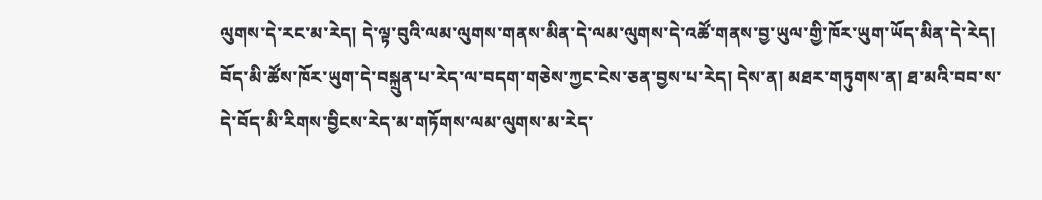ལུགས་དེ་རང་མ་རེད། དེ་ལྟ་བུའི་ལམ་ལུགས་གནས་མིན་དེ་ལམ་ལུགས་དེ་འཚོ་གནས་བྱ་ཡུལ་གྱི་ཁོར་ཡུག་ཡོད་མིན་དེ་རེད། བོད་མི་ཚོས་ཁོར་ཡུག་དེ་བསྐྲུན་པ་རེད་ལ་བདག་གཅེས་ཀྱང་ངེས་ཅན་བྱས་པ་རེད། དེས་ན། མཐར་གཏུགས་ན། ཐ་མའི་བབ་ས་དེ་བོད་མི་རིགས་བྱིངས་རེད་མ་གཏོགས་ལམ་ལུགས་མ་རེད་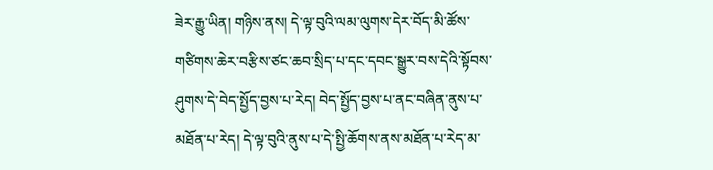ཟེར་རྒྱུ་ཡིན། གཉིས་ནས། དེ་ལྟ་བུའི་ལམ་ལུགས་དེར་བོད་མི་ཚོས་གཙིགས་ཆེར་བརྩིས་ཙང་ཆབ་སྲིད་པ་དང་དབང་སྒྱུར་བས་དེའི་སྟོབས་ཤུགས་དེ་བེད་སྤྱོད་བྱས་པ་རེད། བེད་སྤྱོད་བྱས་པ་ནང་བཞིན་ནུས་པ་མཐོན་པ་རེད། དེ་ལྟ་བུའི་ནུས་པ་དེ་སྤྱི་ཆོགས་ནས་མཐོན་པ་རེད་མ་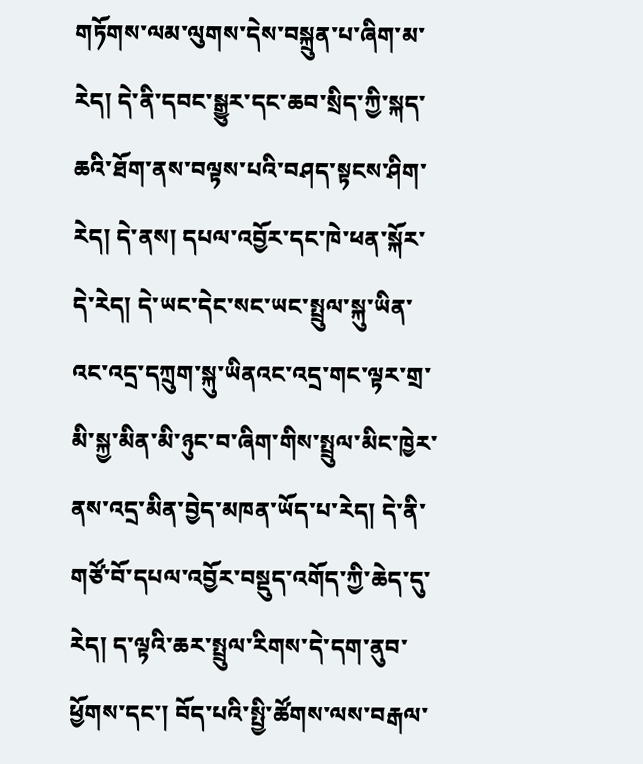གཏོགས་ལམ་ལུགས་དེས་བསྐྲུན་པ་ཞིག་མ་རེད། དེ་ནི་དབང་སྒྱུར་དང་ཆབ་སྲིད་ཀྱི་སྐད་ཆའི་ཐོག་ནས་བལྟས་པའི་བཤད་སྟངས་ཤིག་རེད། དེ་ནས། དཔལ་འབྱོར་དང་ཁེ་ཕན་སྐོར་དེ་རེད། དེ་ཡང་དེང་སང་ཡང་སྤྲུལ་སྐུ་ཡིན་འང་འདྲ་དཀྲུག་སྐུ་ཡིནའང་འདྲ་གང་ལྟར་གྲ་མི་སྐྱ་མིན་མི་ཉུང་བ་ཞིག་གིས་སྤྲུལ་མིང་ཁྱེར་ནས་འདྲ་མིན་བྱེད་མཁན་ཡོད་པ་རེད། དེ་ནི་གཙོ་བོ་དཔལ་འབྱོར་བསྡུད་འགོད་ཀྱི་ཆེད་དུ་རེད། ད་ལྟའི་ཆར་སྤྲུལ་རིགས་དེ་དག་ནུབ་ཕྱོགས་དང་། བོད་པའི་སྤྱི་ཚོགས་ལས་བརྒལ་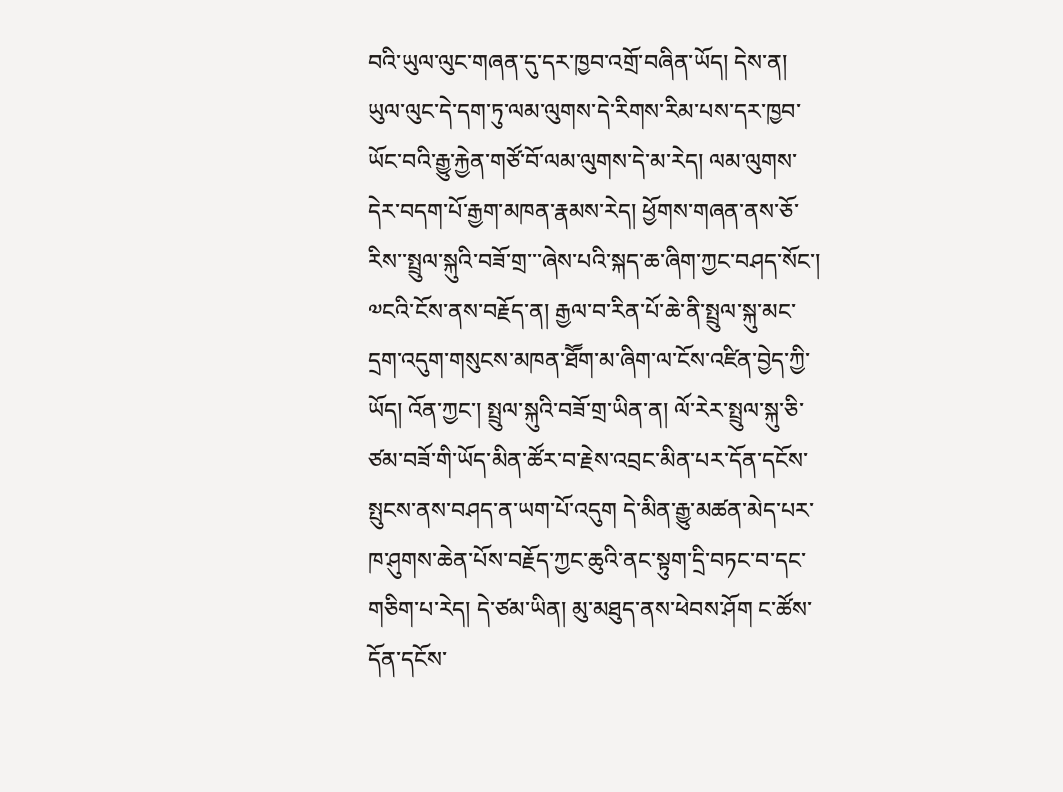བའི་ཡུལ་ལུང་གཞན་དུ་དར་ཁྱབ་འགྲོ་བཞིན་ཡོད། དེས་ན། ཡུལ་ལུང་དེ་དག་ཏུ་ལམ་ལུགས་དེ་རིགས་རིམ་པས་དར་ཁྱབ་ཡོང་བའི་རྒྱུ་རྐྱེན་གཙོ་བོ་ལམ་ལུགས་དེ་མ་རེད། ལམ་ལུགས་དེར་བདག་པོ་རྒྱག་མཁན་རྣམས་རེད། ཕྱོགས་གཞན་ནས་ཅོ་རིས་་སྤྲུལ་སྐུའི་བཟོ་གྲ་་་ཞེས་པའི་སྐད་ཆ་ཞིག་ཀྱང་བཤད་སོང་། ༧ངའི་ངོས་ནས་བརྗོད་ན། རྒྱལ་བ་རིན་པོ་ཆེ་ནི་སྤྲུལ་སྐུ་མང་དྲག་འདུག་གསུངས་མཁན་ཐཽག་མ་ཞིག་ལ་ངོས་འཛིན་བྱེད་ཀྱི་ཡོད། འོན་ཀྱང་། སྤྲུལ་སྐུའི་བཟོ་གྲ་ཡིན་ན། ལོ་རེར་སྤྲུལ་སྐུ་ཅི་ཙམ་བཟོ་གི་ཡོད་མིན་ཚོར་བ་རྗེས་འབྲང་མིན་པར་དོན་དངོས་སྤུངས་ནས་བཤད་ན་ཡག་པོ་འདུག དེ་མིན་རྒྱུ་མཚན་མེད་པར་ཁ་ཤུགས་ཆེན་པོས་བརྗོད་ཀྱང་ཆུའི་ནང་སྟུག་དྲི་བཏང་བ་དང་གཅིག་པ་རེད། དེ་ཙམ་ཡིན། མུ་མཐུད་ནས་ཕེབས་ཤོག ང་ཚོས་དོན་དངོས་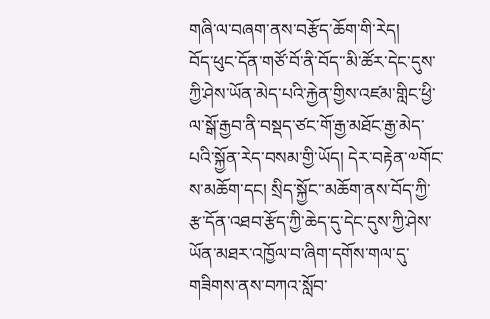གཞི་ལ་བཞག་ནས་བརྩོད་ཆོག་གི་རེད།
བོད་ཕུང་དོན་གཙོ་བོ་ནི་བོད་་མི་ཚོར་དེང་དུས་ཀྱི་ཤེས་ཡོན་མེད་པའི་རྐྱེན་གྱིས་འཛམ་གླིང་ཕྱི་ལ་སྒོ་རྒྱབ་ནི་བསྡད་ཙང་གོ་རྒྱ་མཐོང་རྒྱ་མེད་པའི་སྐྱོན་རེད་བསམ་གྱི་ཡོད། དེར་བརྟེན་༧གོང་ས་མཆོག་དང། སྲིད་སྐྱོང་་མཆོག་ནས་བོད་ཀྱི་རྩ་དོན་འཐབ་རྩོད་ཀྱི་ཆེད་དུ་དེང་དུས་ཀྱི་ཤེས་ཡོན་མཐར་འཁྱོལ་བ་ཞིག་དགོས་གལ་དུ་གཟིགས་ནས་བཀའ་སློབ་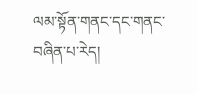ལམ་སྟོན་གནང་དང་གནང་བཞིན་པ་རེད།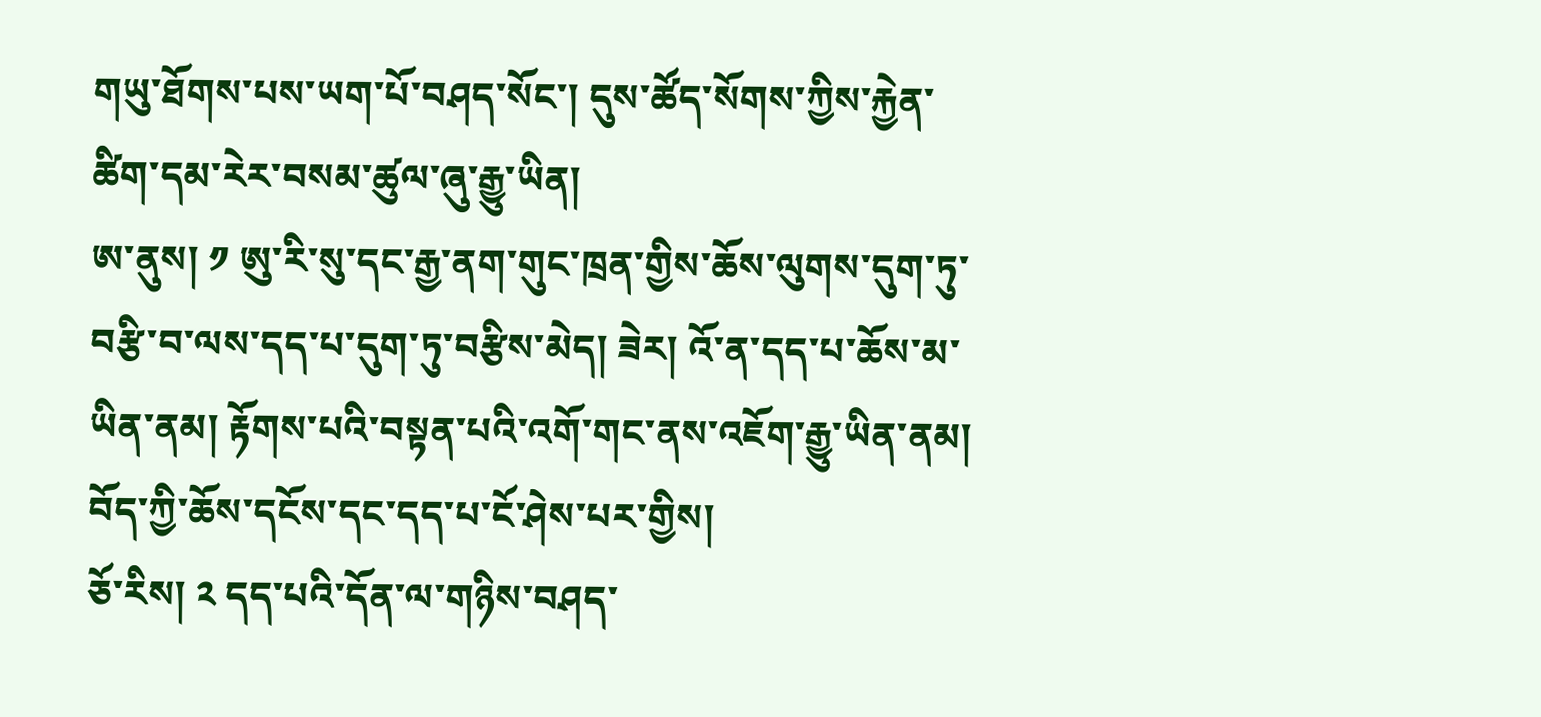གཡུ་ཐོགས་པས་ཡག་པོ་བཤད་སོང་། དུས་ཚོད་སོགས་ཀྱིས་རྐྱེན་ཚིག་དམ་རེར་བསམ་ཚུལ་ཞུ་རྒྱུ་ཡིན།
ཨ་ནུས། ༡ ཨུ་རི་སུ་དང་རྒྱ་ནག་གུང་ཁྲན་གྱིས་ཆོས་ལུགས་དུག་ཏུ་བརྩི་བ་ལས་དད་པ་དུག་ཏུ་བརྩིས་མེད། ཟེར། འོ་ན་དད་པ་ཆོས་མ་ཡིན་ནམ། རྟོགས་པའི་བསྟན་པའི་འགོ་གང་ནས་འཇོག་རྒྱུ་ཡིན་ནམ། བོད་ཀྱི་ཆོས་དངོས་དང་དད་པ་ངོ་ཤེས་པར་གྱིས།
ཅོ་རིས། ༢ དད་པའི་དོན་ལ་གཉིས་བཤད་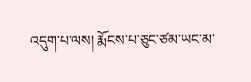འདུག་པ་ལས། རྨོངས་པ་ཅུང་ཙམ་ཡང་མ་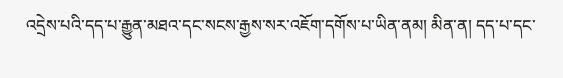འདྲེས་པའི་དད་པ་རྒྱུན་མཐའ་དང་སངས་རྒྱས་སར་འཇོག་དགོས་པ་ཡིན་ནམ། མིན་ན། དད་པ་དང་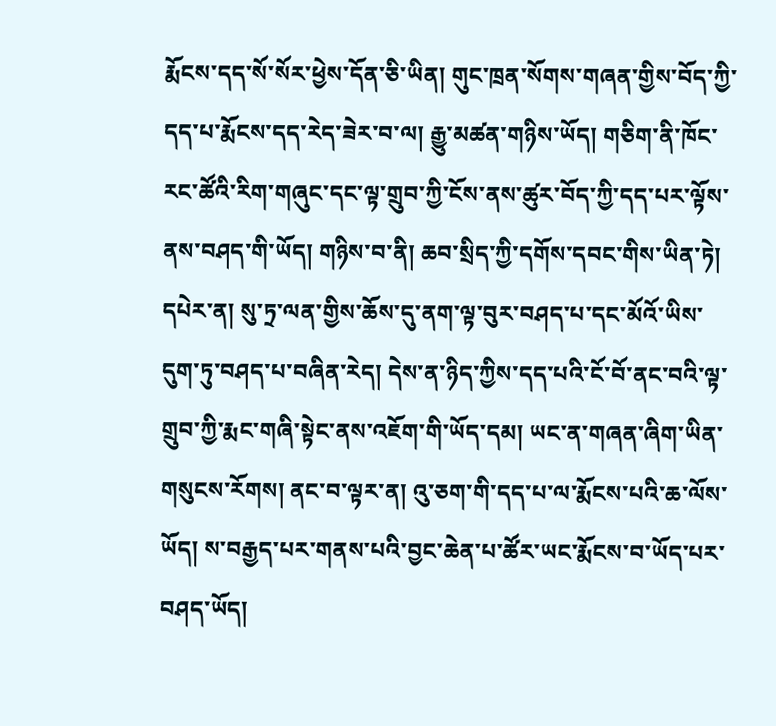རྨོངས་དད་སོ་སོར་ཕྱེས་དོན་ཅི་ཡིན། གུང་ཁྲན་སོགས་གཞན་གྱིས་བོད་ཀྱི་དད་པ་རྨོངས་དད་རེད་ཟེར་བ་ལ། རྒྱུ་མཚན་གཉིས་ཡོད། གཅིག་ནི་ཁོང་རང་ཚོའི་རིག་གཞུང་དང་ལྟ་གྲུབ་ཀྱི་ངོས་ནས་ཚུར་བོད་ཀྱི་དད་པར་ལྟོས་ནས་བཤད་གི་ཡོད། གཉིས་བ་ནི། ཆབ་སྲིད་ཀྱི་དགོས་དབང་གིས་ཡིན་ཏེ། དཔེར་ན། སུ་ཏྲ་ལན་གྱིས་ཆོས་དུ་ནག་ལྟ་བུར་བཤད་པ་དང་མོའོ་ཡིས་དུག་ཏུ་བཤད་པ་བཞིན་རེད། དེས་ན་ཉིད་ཀྱིས་དད་པའི་ངོ་བོ་ནང་བའི་ལྟ་གྲུབ་ཀྱི་རྨང་གཞི་སྟེང་ནས་འཇོག་གི་ཡོད་དམ། ཡང་ན་གཞན་ཞིག་ཡིན་གསུངས་རོགས། ནང་བ་ལྟར་ན། འུ་ཅག་གི་དད་པ་ལ་རྨོངས་པའི་ཆ་ལོས་ཡོད། ས་བརྒྱད་པར་གནས་པའི་བྱང་ཆེན་པ་ཚོར་ཡང་རྨོངས་བ་ཡོད་པར་བཤད་ཡོད།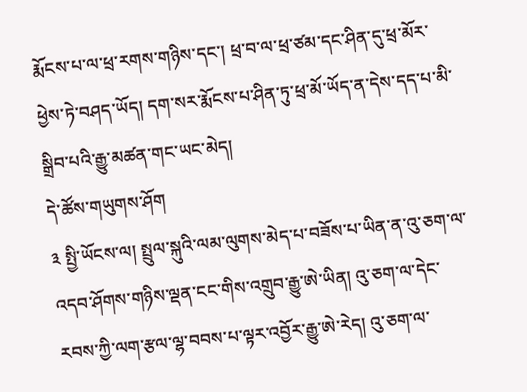རྨོངས་པ་ལ་ཕྲ་རགས་གཉིས་དང་། ཕྲ་བ་ལ་ཕྲ་ཙམ་དང་ཤིན་དུ་ཕྲ་མོར་ཕྱེས་ཏེ་བཤད་ཡོད། དག་སར་རྨོངས་པ་ཤིན་ཏུ་ཕྲ་མོ་ཡོད་ན་དེས་དད་པ་མི་སྒྲིབ་པའི་རྒྱུ་མཚན་གང་ཡང་མེད།
དེ་ཚོས་གཡུགས་ཤོག
༣ སྤྱི་ཡོངས་ལ། སྤྲུལ་སྐུའི་ལམ་ལུགས་མེད་པ་བཟོས་པ་ཡིན་ན་འུ་ཅག་ལ་འདབ་ཤོགས་གཉིས་ལྡན་ངང་གིས་འགྲུབ་རྒྱུ་ཨེ་ཡིན། འུ་ཅག་ལ་དེང་རབས་ཀྱི་ལག་རྩལ་ལྷ་བབས་པ་ལྟར་འབྱོར་རྒྱུ་ཨེ་རེད། འུ་ཅག་ལ་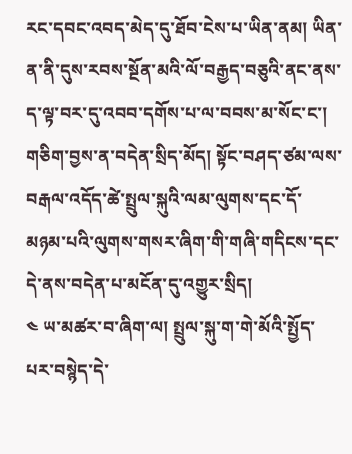རང་དབང་འབད་མེད་དུ་ཐོབ་ངེས་པ་ཡིན་ནམ། ཡིན་ན་ནི་དུས་རབས་སྔོན་མའི་ལོ་བརྒྱད་བཅུའི་ནང་ནས་ད་ལྟ་བར་དུ་འབབ་དགོས་པ་ལ་བབས་མ་སོང་ང་། གཅིག་བྱས་ན་བདེན་སྲིད་མོད། སྟོང་བཤད་ཙམ་ལས་བརྒལ་འདོད་ཚེ་སྤྲུལ་སྐུའི་ལམ་ལུགས་དང་དོ་མཉམ་པའི་ལུགས་གསར་ཞིག་གི་གཞི་གདིངས་དང་དེ་ནས་བདེན་པ་མངོན་དུ་འགྱུར་སྲིད།
༤ ཡ་མཚར་བ་ཞིག་ལ། སྤྲུལ་སྐུ་ག་གེ་མོའི་སྤྱོད་པར་བསྙེད་དེ་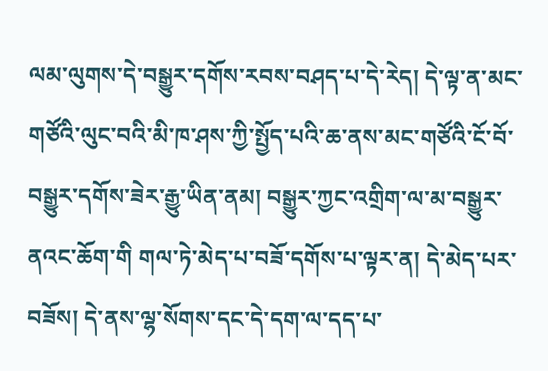ལམ་ལུགས་དེ་བསྒྱུར་དགོས་རབས་བཤད་པ་དེ་རེད། དེ་ལྟ་ན་མང་གཙོའི་ལུང་བའི་མི་ཁ་ཤས་ཀྱི་སྤྱོད་པའི་ཆ་ནས་མང་གཙོའི་ངོ་བོ་བསྒྱུར་དགོས་ཟེར་རྒྱུ་ཡིན་ནམ། བསྒྱུར་ཀྱང་འགྲིག་ལ་མ་བསྒྱུར་ནའང་ཆོག་གི གལ་ཏེ་མེད་པ་བཟོ་དགོས་པ་ལྟར་ན། དེ་མེད་པར་བཟོས། དེ་ནས་ལྷ་སོགས་དང་དེ་དག་ལ་དད་པ་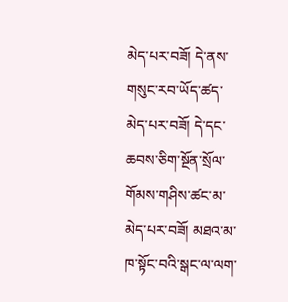མེད་པར་བཟོ། དེ་ནས་གསུང་རབ་ཡོད་ཚད་མེད་པར་བཟོ། དེ་དང་ཆབས་ཅིག་སྔོན་སྲོལ་གོམས་གཤིས་ཚང་མ་མེད་པར་བཟོ། མཐའ་མ་ཁ་སྟོང་བའི་སྒང་ལ་ལག་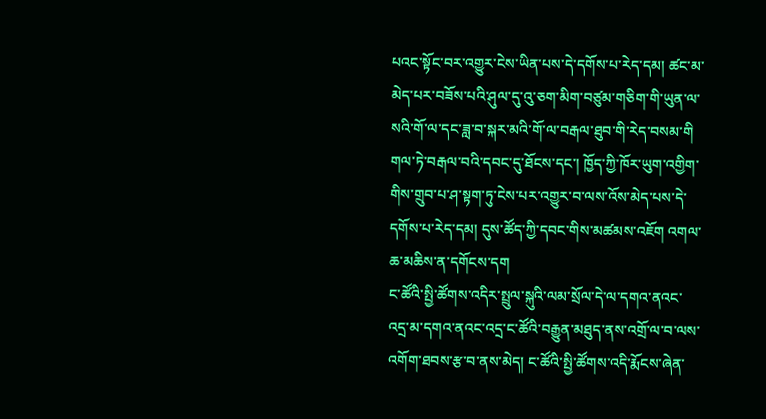པའང་སྟོང་བར་འགྱུར་ངེས་ཡིན་པས་དེ་དགོས་པ་རེད་དམ། ཚང་མ་མེད་པར་བཟོས་པའི་ཤུལ་དུ་འུ་ཅག་མིག་བཙུམ་གཅིག་གི་ཡུན་ལ་སའི་གོ་ལ་དང་ཟླ་བ་སྐར་མའི་གོ་ལ་བརྒལ་ཐུབ་གི་རེད་བསམ་གི གལ་ཏེ་བརྒལ་བའི་དབང་དུ་ཐོངས་དང་། ཁྱོད་ཀྱི་ཁོར་ཡུག་འགྱིག་གིས་གྲུབ་པ་ཤ་སྟག་ཏུ་ངེས་པར་འགྱུར་བ་ལས་འོས་མེད་པས་དེ་དགོས་པ་རེད་དམ། དུས་ཚོད་ཀྱི་དབང་གིས་མཚམས་འཇོག འགལ་ཆ་མཆིས་ན་དགོངས་དག
ང་ཚོའི་སྤྱི་ཚོགས་འདིར་སྤྲུལ་སྐུའི་ལམ་སྲོལ་དེ་ལ་དགའ་ནའང་འདྲ་མ་དགའ་ནའང་འདྲ་ང་ཚོའི་བརྒྱུན་མཐུད་ནས་འགྲོ་ལ་བ་ལས་འགོག་ཐབས་རྩ་བ་ནས་མེད། ང་ཚོའི་སྤྱི་ཚོགས་འདི་རྨོངས་ཞེན་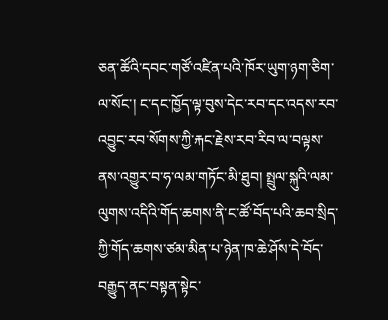ཅན་ཚོའི་དབང་གཙོ་འཛིན་པའི་ཁོར་ཡུག་ཉག་ཅིག་ལ་སོང་། ང་དང་ཁྱོད་ལྟ་བུས་དེང་རབ་དང་འདས་རབ་འབྱུང་རབ་སོགས་ཀྱི་རྐང་རྗེས་རབ་རིབ་ལ་བལྟས་ནས་འགྱུར་བ་ཧ་ལམ་གཏོང་མི་ཐུབ། སྤྲུལ་སྐུའི་ལམ་ལུགས་འདིའི་གོད་ཆགས་ནི་ང་ཚོ་བོད་པའི་ཆབ་སྲིད་ཀྱི་གོད་ཆགས་ཙམ་མིན་པ་ཉེན་ཁ་ཆེ་ཤོས་དེ་བོད་བརྒྱུད་ནང་བསྟན་སྟེང་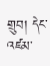གྲུབ། དེང་འཛམ་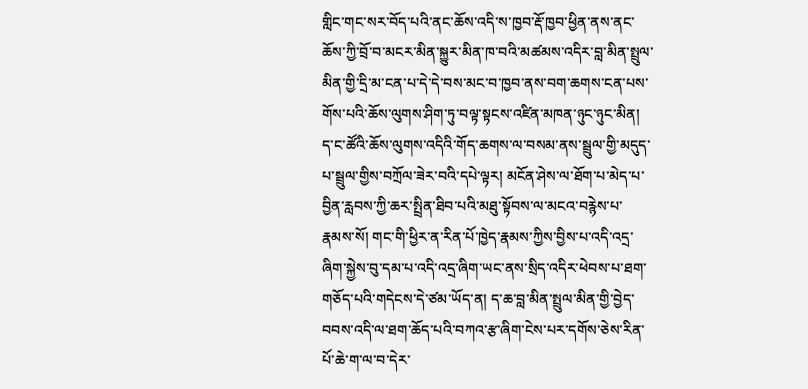གླིང་གང་སར་བོད་པའི་ནང་ཆོས་འདི་ས་ཁྱབ་རྡོ་ཁྱབ་ཕྱིན་ནས་ནང་ཆོས་ཀྱི་བྲོ་བ་མངར་མིན་སྐྱུར་མིན་ཁ་བའི་མཚམས་འདིར་བླ་མིན་སྤྲུལ་མིན་གྱི་དྲི་མ་ངན་པ་དེ་དེ་བས་མང་བ་ཁྱབ་ནས་བག་ཆགས་ངན་པས་གོས་པའི་ཆོས་ལུགས་ཤིག་ཏུ་བལྟ་སྟངས་འཛིན་མཁན་ཉུང་ཉུང་མིན། ད་ང་ཚོའི་ཆོས་ལུགས་འདིའི་གོད་ཆགས་ལ་བསམ་ནས་སྦྲུལ་གྱི་མདུད་པ་སྦྲུལ་གྱིས་བཀྲོལ་ཟེར་བའི་དཔེ་ལྟར། མངོན་ཤེས་ལ་ཐོག་པ་མེད་པ་བྱིན་རླབས་ཀྱི་ཆར་སྤྲིན་ཐིབ་པའི་མཐུ་སྟོབས་ལ་མངའ་བརྙེས་པ་རྣམས་སོ། གང་གི་ཕྱིར་ན་རིན་པོ་ཁྱེད་རྣམས་ཀྱིས་བྱིས་པ་འདི་འདྲ་ཞིག་སྐྱེས་བུ་དམ་པ་འདི་འདྲ་ཞིག་ཡང་ནས་སྲིད་འདིར་ཕེབས་པ་ཐག་གཅོད་པའི་གདེངས་དེ་ཙམ་ཡོད་ན། ད་ཆ་བླ་མིན་སྤྲུལ་མིན་གྱི་བྱེད་བབས་འདི་ལ་ཐག་ཆོད་པའི་བཀའ་རྩ་ཞིག་ངེས་པར་དགོས་ཅེས་རིན་པོ་ཆེ་ག་ལ་བ་དེར་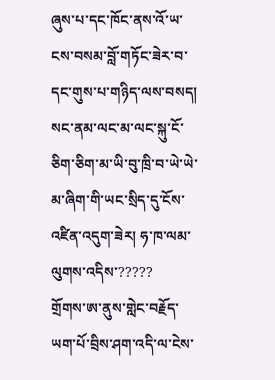ཞུས་པ་དང་ཁོང་ནས་འོ་ཡ་ངས་བསམ་བློ་གཏོང་ཟེར་བ་དང་གུས་པ་གཉིད་ལས་བསད། སང་ནམ་ལང་མ་ལང་སྐུ་ངོ་ཅིག་ཅིག་མ་ཡི་བུ་ཁྲི་བ་ཡེ་ཡེ་མ་ཞིག་གི་ཡང་སྲིད་དུ་ངོས་འཛིན་འདུག་ཟེར། ཧ་ཁ་ལམ་ལུགས་འདིས་?????
གྲོགས་ཨ་ནུས་གླེང་བརྗོད་ཡག་པོ་བྲིས་ཤག་འདི་ལ་ངེས་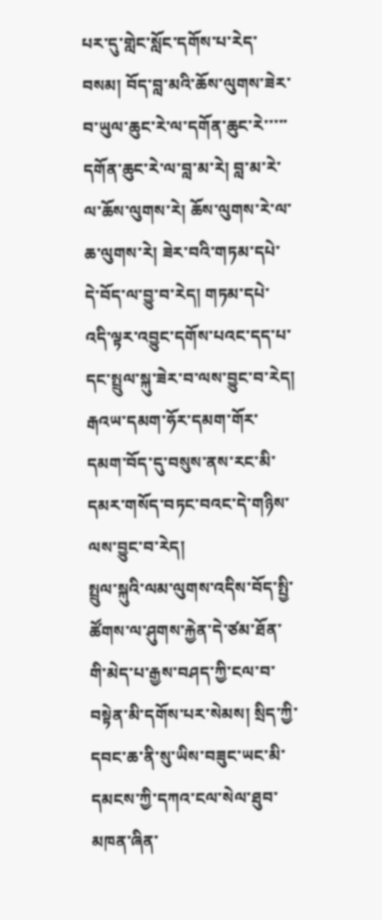པར་དུ་གླེང་སློང་དགོས་པ་རེད་བསམ། བོད་བླ་མའི་ཆོས་ལུགས་ཟེར་བ་ཡུལ་ཆུང་རེ་ལ་དགོན་ཆུང་རེ་་་་་དགོན་ཆུང་རེ་ལ་བླ་མ་རེ། བླ་མ་རེ་ལ་ཆོས་ལུགས་རེ། ཆོས་ལུགས་རེ་ལ་ཆ་ལུགས་རེ། ཟེར་བའི་གཏམ་དཔེ་དེ་བོད་ལ་བྱུ་བ་རེད། གཏམ་དཔེ་འདི་ལྟར་འབྱུང་དགོས་པའང་དད་པ་དང་སྤྲུལ་སྐུ་ཟེར་བ་ལས་བྱུང་བ་རེད། རྒའཡ་དམག་ཧོར་དམག་གོར་དམག་བོད་དུ་བསུས་ནས་རང་མི་དམར་གསོད་བཏང་བའང་དེ་གཉིས་ལས་བྱུང་བ་རེད།
སྤྲུལ་སྐུའི་ལམ་ལུགས་འདིས་བོད་སྤྱི་ཚོགས་ལ་ཤུགས་རྐྱེན་དེ་ཙམ་ཐོན་གི་མེད་པ་རྒྱས་བཤད་ཀྱི་ངལ་བ་བསྟེན་མི་དགོས་པར་སེམས། སྲིད་ཀྱི་དབང་ཆ་ནི་སུ་ཡིས་བཟུང་ཡང་མི་དམངས་ཀྱི་དཀའ་ངལ་སེལ་ཐུབ་མཁན་ཞིན་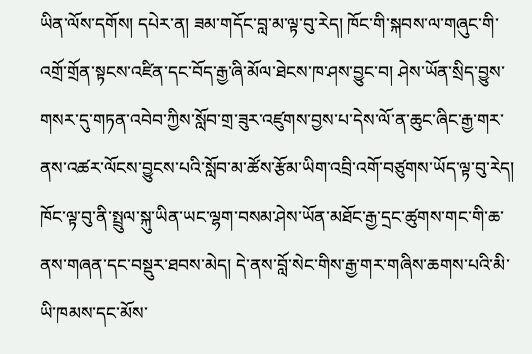ཡིན་ལོས་དགོས། དཔེར་ན། ཟམ་གདོང་བླ་མ་ལྟ་བུ་རེད། ཁོང་གི་སྐབས་ལ་གཞུང་གི་འགྲོ་གྲོན་སྟངས་འཛིན་དང་བོད་རྒྱ་ཞི་མོལ་ཐེངས་ཁ་ཤས་བྱུང་བ། ཤེས་ཡོན་སྲིད་བྱུས་གསར་དུ་གཏན་འབེབ་ཀྱིས་སློབ་གྲ་ཟུར་འཛུགས་བྱས་པ་དེས་ལོ་ན་ཆུང་ཞིང་རྒྱ་གར་ནས་འཚར་ལོངས་བྱུངས་པའི་སློབ་མ་ཚོས་རྩོམ་ཡིག་འབྲི་འགོ་བཙུགས་ཡོད་ལྟ་བུ་རེད། ཁོང་ལྟ་བུ་ནི་སྤྲུལ་སྐུ་ཡིན་ཡང་ལྷག་བསམ་ཤེས་ཡོན་མཐོང་རྒྱ་དྲང་ཚུགས་གང་གི་ཆ་ནས་གཞན་དང་བསྡུར་ཐབས་མེད། དེ་ནས་བློ་སེང་གིས་རྒྱ་གར་གཞིས་ཆགས་པའི་མི་ཡི་ཁམས་དང་མོས་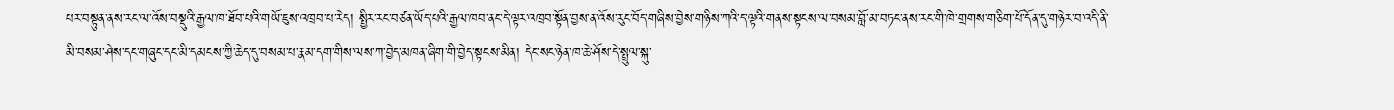པར་བསྟུན་ནས་རང་ལ་འོས་བསྡུའི་རྒྱལ་ཁ་ཐོབ་པའི་གཡོ་ཇུས་འཁྲབ་པ་རེད། སྤྱིར་རང་བཙན་ཡོད་པའི་རྒྱལ་ཁབ་ནང་དེ་ལྟར་འཁྲབ་སྟོན་བྱས་ན་འོས་རུང་བོད་གཞིས་བྱེས་གཉིས་ཀའི་ད་ལྟའི་གནས་སྟངས་ལ་བསམ་བློ་མ་བཏང་ནས་རང་གི་ཁེ་གྲགས་གཅིག་པོ་དོན་དུ་གཉེར་བ་འདི་ནི་མི་བསམ་ཤེས་དང་གཞུང་དང་མི་དམངས་ཀྱི་ཆེད་དུ་བསམ་པ་རྣམ་དག་གིས་ལས་ཀ་བྱེད་མཁན་ཞིག་གི་བྱེད་སྟངས་མིན། དེང་སང་ཉེན་ཁ་ཆེ་ཤོས་དེ་སྤྲུལ་སྐུ་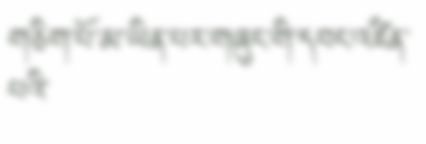གཅིག་པོ་མ་ཡིན་པར་གཞུང་གི་དབང་འཛིན་པའི་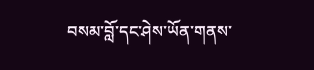བསམ་བློ་དང་ཤེས་ཡོན་གནས་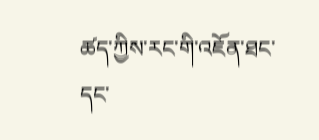ཚད་ཀྱིས་རང་གི་འཇོན་ཐང་དང་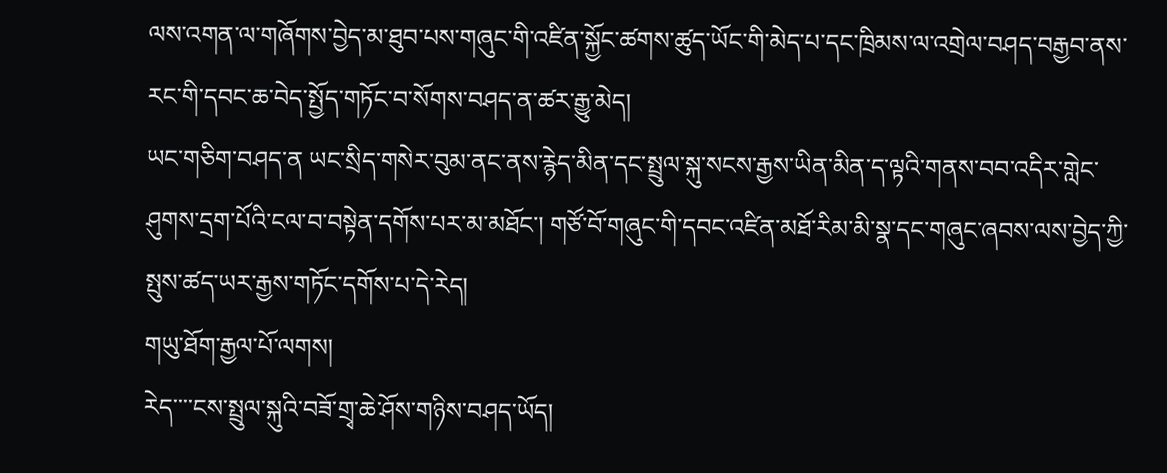ལས་འགན་ལ་གཞོགས་བྱེད་མ་ཐུབ་པས་གཞུང་གི་འཛིན་སྐྱོང་ཚགས་ཚུད་ཡོང་གི་མེད་པ་དང་ཁྲིམས་ལ་འགྲེལ་བཤད་བརྒྱབ་ནས་རང་གི་དབང་ཆ་བེད་སྤྱོད་གཏོང་བ་སོགས་བཤད་ན་ཚར་རྒྱུ་མེད།
ཡང་གཅིག་བཤད་ན ཡང་སྲིད་གསེར་བུམ་ནང་ནས་རྙེད་མིན་དང་སྤྲུལ་སྐུ་སངས་རྒྱས་ཡིན་མིན་ད་ལྟའི་གནས་བབ་འདིར་གླེང་ཤུགས་དྲག་པོའི་ངལ་བ་བསྟེན་དགོས་པར་མ་མཐོང་། གཙོ་བོ་གཞུང་གི་དབང་འཛིན་མཐོ་རིམ་མི་སྣ་དང་གཞུང་ཞབས་ལས་བྱེད་ཀྱི་སྤུས་ཚད་ཡར་རྒྱས་གཏོང་དགོས་པ་དེ་རེད།
གཡུ་ཐོག་རྒྱལ་པོ་ལགས།
རེད་་་་ངས་སྤྲུལ་སྐུའི་བཟོ་གྲྭ་ཆེ་ཤོས་གཉིས་བཤད་ཡོད།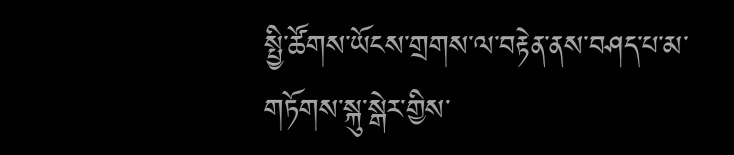སྤྱི་ཚོགས་ཡོངས་གྲགས་ལ་བརྟེན་ནས་བཤད་པ་མ་གཏོགས་སྐུ་སྒེར་གྱིས་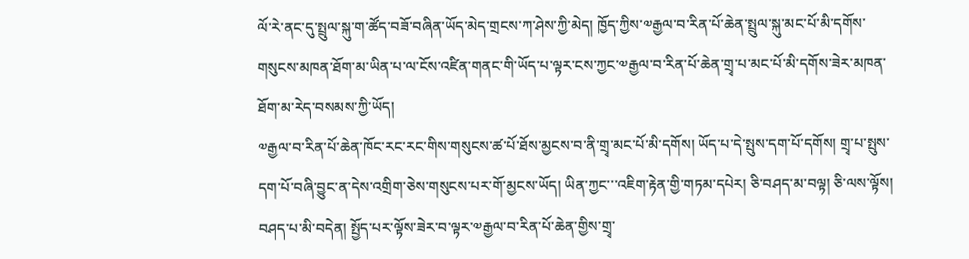ལོ་རེ་ནང་དུ་སྤྲུལ་སྐུ་ག་ཚོད་བཟོ་བཞིན་ཡོད་མེད་གྲངས་ཀ་ཤེས་ཀྱི་མེད། ཁྱོད་ཀྱིས་༧རྒྱལ་བ་རིན་པོ་ཆེན་སྤྲུལ་སྐུ་མང་པོ་མི་དགོས་གསུངས་མཁན་ཐོག་མ་ཡིན་པ་ལ་ངོས་འཛིན་གནང་གི་ཡོད་པ་ལྟར་ངས་ཀྱང་༧རྒྱལ་བ་རིན་པོ་ཆེན་གྲྭ་པ་མང་པོ་མི་དགོས་ཟེར་མཁན་ཐོག་མ་རེད་བསམས་ཀྱི་ཡོད།
༧རྒྱལ་བ་རིན་པོ་ཆེན་ཁོང་རང་རང་གིས་གསུངས་ཚ་པོ་ཐོས་མྱངས་བ་ནི་གྲྭ་མང་པོ་མི་དགོས། ཡོད་པ་དེ་སྤུས་དག་པོ་དགོས། གྲྭ་པ་སྤུས་དག་པོ་བཞི་བྱུང་ན་དེས་འགྲིག་ཅེས་གསུངས་པར་གོ་མྱངས་ཡོད། ཡིན་ཀྱང་་་འཇིག་རྟེན་གྱི་གཏམ་དཔེར། ཅི་བཤད་མ་བལྟ། ཅི་ལས་ལྟོས། བཤད་པ་མི་བདེན། སྤྱོད་པར་ལྟོས་ཟེར་བ་ལྟར་༧རྒྱལ་བ་རིན་པོ་ཆེན་གྱིས་གྲྭ་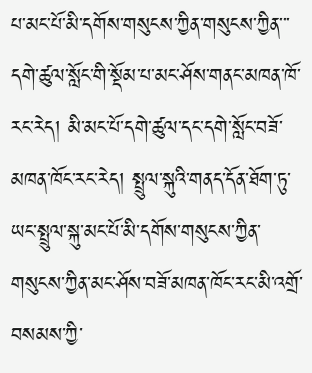པ་མང་པོ་མི་དགོས་གསུངས་ཀྱིན་གསུངས་ཀྱིན་་་དགེ་ཚུལ་སློང་གི་སྡོམ་པ་མང་ཤོས་གནང་མཁན་ཁོ་རང་རེད། མི་མང་པོ་དགེ་ཚུལ་དང་དགེ་སློང་བཟོ་མཁན་ཁོང་རང་རེད། སྤྲུལ་སྐུའི་གནད་དོན་ཐོག་ཏུ་ཡང་སྤྲུལ་སྐུ་མང་པོ་མི་དགོས་གསུངས་ཀྱིན་གསུངས་ཀྱིན་མང་ཤོས་བཟོ་མཁན་ཁོང་རང་མི་འགྲོ་བསམས་ཀྱི་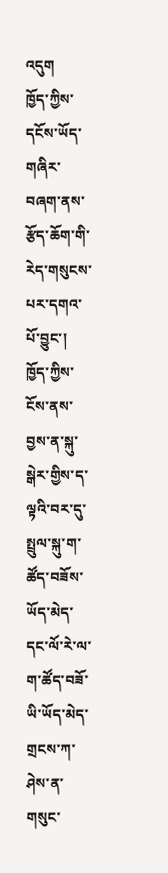འདུག
ཁྱོད་ཀྱིས་དངོས་ཡོད་གཞིར་བཞག་ནས་རྩོད་ཆོག་གི་རེད་གསུངས་པར་དགའ་པོ་བྱུང་། ཁྱོད་ཀྱིས་ངོས་ནས་བྱས་ན་སྐུ་སྒེར་གྱིས་ད་ལྟའི་བར་དུ་སྤྲུལ་སྐུ་ག་ཚོད་བཟོས་ཡོད་མེད་དང་ལོ་རེ་ལ་ག་ཚོད་བཟོ་ཡི་ཡོད་མེད་གྲངས་ཀ་ཤེས་ན་གསུང་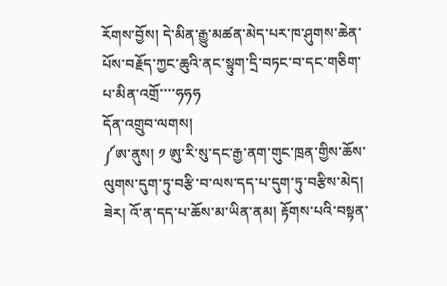རོགས་བྱོས། དེ་མིན་རྒྱུ་མཚན་མེད་པར་ཁ་ཤུགས་ཆེན་པོས་བརྗོད་ཀྱང་ཆུའི་ནང་སྟུག་དྲི་བཏང་བ་དང་གཅིག་པ་མིན་འགྲོ་་་་ཧཧཧ
དོན་འགྲུབ་ལགས།
༼ཨ་ནུས། ༡ ཨུ་རི་སུ་དང་རྒྱ་ནག་གུང་ཁྲན་གྱིས་ཆོས་ལུགས་དུག་ཏུ་བརྩི་བ་ལས་དད་པ་དུག་ཏུ་བརྩིས་མེད། ཟེར། འོ་ན་དད་པ་ཆོས་མ་ཡིན་ནམ། རྟོགས་པའི་བསྟན་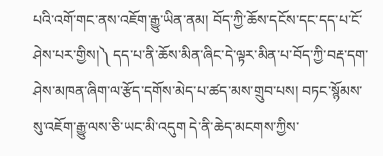པའི་འགོ་གང་ནས་འཇོག་རྒྱུ་ཡིན་ནམ། བོད་ཀྱི་ཆོས་དངོས་དང་དད་པ་ངོ་ཤེས་པར་གྱིས།༽ དད་པ་ནི་ཆོས་མིན་ཞིང་དེ་ལྟར་མིན་པ་བོད་ཀྱི་བརྡ་དག་ཤེས་མཁན་ཞིག་ལ་རྩོད་དགོས་མེད་པ་ཚད་མས་གྲུབ་པས། བཏང་སྙོམས་སུ་འཇོག་རྒྱུ་ལས་ཅི་ཡང་མི་འདུག དེ་ནི་ཆེད་མངགས་ཀྱིས་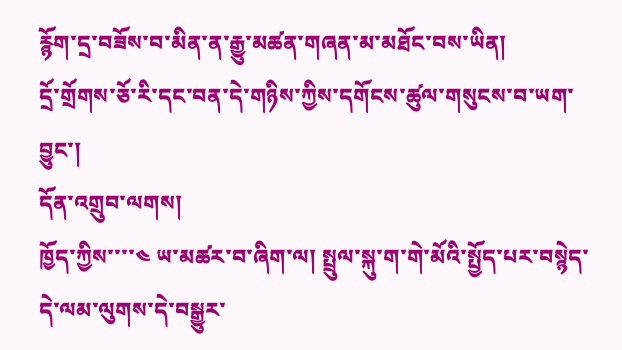རྙོག་དྲ་བཟོས་བ་མིན་ན་རྒྱུ་མཚན་གཞན་མ་མཐོང་བས་ཡིན།
དྲོ་གྲོགས་ཅོ་རི་དང་བན་དེ་གཉིས་ཀྱིས་དགོངས་ཚུལ་གསུངས་བ་ཡག་བྱུང་།
དོན་འགྲུབ་ལགས།
ཁྱོད་ཀྱིས་་་་༤ ཡ་མཚར་བ་ཞིག་ལ། སྤྲུལ་སྐུ་ག་གེ་མོའི་སྤྱོད་པར་བསྙེད་དེ་ལམ་ལུགས་དེ་བསྒྱུར་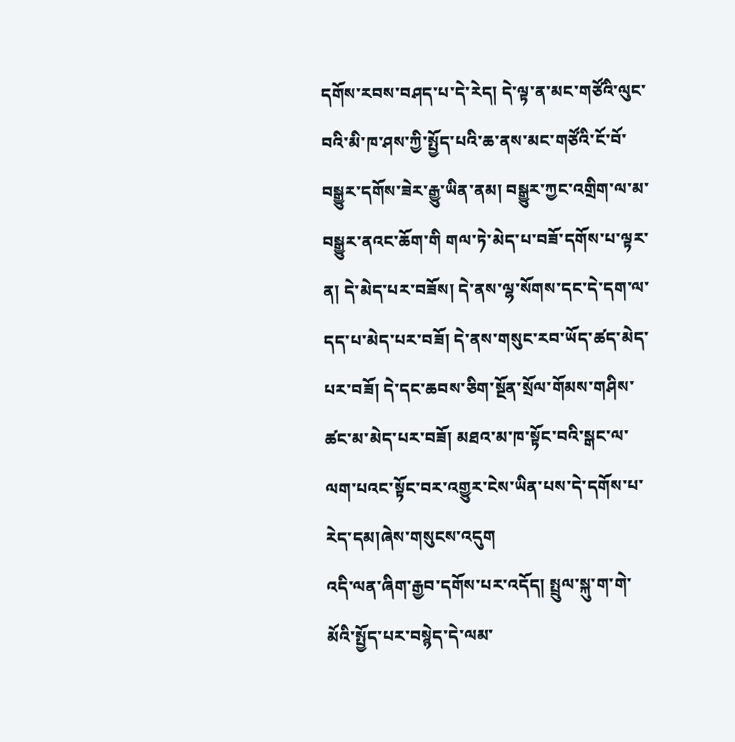དགོས་རབས་བཤད་པ་དེ་རེད། དེ་ལྟ་ན་མང་གཙོའི་ལུང་བའི་མི་ཁ་ཤས་ཀྱི་སྤྱོད་པའི་ཆ་ནས་མང་གཙོའི་ངོ་བོ་བསྒྱུར་དགོས་ཟེར་རྒྱུ་ཡིན་ནམ། བསྒྱུར་ཀྱང་འགྲིག་ལ་མ་བསྒྱུར་ནའང་ཆོག་གི གལ་ཏེ་མེད་པ་བཟོ་དགོས་པ་ལྟར་ན། དེ་མེད་པར་བཟོས། དེ་ནས་ལྷ་སོགས་དང་དེ་དག་ལ་དད་པ་མེད་པར་བཟོ། དེ་ནས་གསུང་རབ་ཡོད་ཚད་མེད་པར་བཟོ། དེ་དང་ཆབས་ཅིག་སྔོན་སྲོལ་གོམས་གཤིས་ཚང་མ་མེད་པར་བཟོ། མཐའ་མ་ཁ་སྟོང་བའི་སྒང་ལ་ལག་པའང་སྟོང་བར་འགྱུར་ངེས་ཡིན་པས་དེ་དགོས་པ་རེད་དམ།ཞེས་གསུངས་འདུག
འདི་ལན་ཞིག་རྒྱབ་དགོས་པར་འདོད། སྤྲུལ་སྐུ་ག་གེ་མོའི་སྤྱོད་པར་བསྙེད་དེ་ལམ་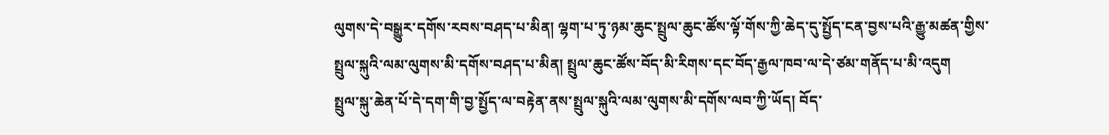ལུགས་དེ་བསྒྱུར་དགོས་རབས་བཤད་པ་མིན། ལྷག་པ་ཏུ་ཉམ་ཆུང་སྤྲུལ་ཆུང་ཚོས་ལྟོ་གོས་ཀྱི་ཆེད་དུ་སྤྱོད་ངན་བྱས་པའི་རྒྱུ་མཚན་གྱིས་སྤྲུལ་སྐུའི་ལམ་ལུགས་མི་དགོས་བཤད་པ་མིན། སྤྲུལ་ཆུང་ཚོས་བོད་མི་རིགས་དང་བོད་རྒྱལ་ཁབ་ལ་དེ་ཙམ་གནོད་པ་མི་འདུག
སྤྲུལ་སྐུ་ཆེན་པོ་དེ་དག་གི་བྱ་སྤྱོད་ལ་བརྟེན་ནས་སྤྲུལ་སྐུའི་ལམ་ལུགས་མི་དགོས་ལབ་ཀྱི་ཡོད། བོད་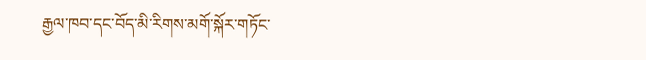རྒྱལ་ཁབ་དང་བོད་མི་རིགས་མགོ་སྐོར་གཏོང་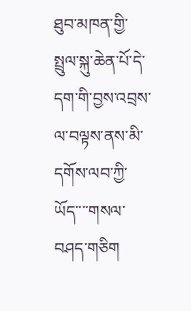ཐུབ་མཁན་གྱི་སྤྲུལ་སྐུ་ཆེན་པོ་དེ་དག་གི་བྱས་འབྲས་ལ་བལྟས་ནས་མི་དགོས་ལབ་ཀྱི་ཡོད་་་་གསལ་བཤད་གཅིག